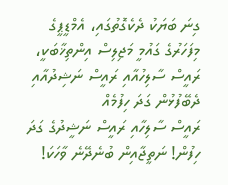ގިނަ ބަޔަކު ދެކެގޮތުގައި، އެމްޑީޕީގެ މިފަހަރުގެ ގައުމީ މަޖިލިސް އިންތިޚާބަކީ، ރައީސް ސާލިހުއާއި ރައީސް ނަޝިދުއާއި ދެބޭފުޅުން ގަދަ ހިފުމެއް
ރައީސް ސާލިހާއި ރައީސް ނަޝީދުގެ ގަދަ ހިފުން! ނަތީޖާއިން ބުނެދޭނެ ވާހަކަ!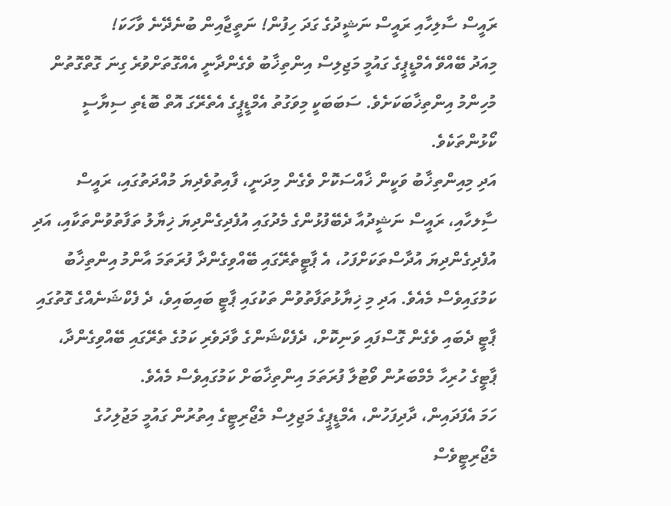ރައީސް ސާލިހާއި ރައީސް ނަޝީދުގެ ގަދަ ހިފުން! ނަތީޖާއިން ބުނެދޭނެ ވާހަކަ!
މިއަދު ބޭއްވޭ އެމްޑީޕީގެ ގައުމީ މަޖިލިސް އިންތިޚާބު ވެގެންދާނީ އެއްގޮތަށްވުރެ ގިނަ ގޮތްގޮތުން މުހިންމު އިންތިޚާބަކަށެވެ. ސަބަބަކީ މިވަގުތު އެމްޑީޕީގެ އެތެރޭގަ އޮތް ބޮޑެތި ސިޔާސީ ކޯޅުންތަކެވެ.
އަދި މިއިންތިޚާބު ވަކީން ޚާއްސަކޮށް ވެގެން މިދަނީ، ފާއިތުވެދިޔަ މުއްދަތުގައި، ރައީސް ސާިލހާއި، ރައީސް ނަޝީދުއާ ދެބޭފުޅުންގެ މެދުގައި އުފެދިގެންދިޔަ ޚިޔާލު ތަފާތުވުންތަކާއި، އަދި އުފެދިގެންދިޔަ އުދާސްތަކަށްފަހު، އެ ޕާޓީތެރޭގައި ބޭއްވިގެންދާ ފުރަތަމަ އާންމު އިންތިޚާބު ކަމުގައިވެސް މެއެވެ. އަދި މި ޚިޔާޅުތަފާތުވުން ތަކުގައި ޕާޓީ ބައިބައިވެ، ދެ ފެކްޝަނެއްގެ ގޮތުގައި ޕާޓީ ދެބައި ވެގެން ގޮސްފައި ވަނިކޮށް، ދެފެކްޝަންގެ ވާދަވެރި ކަމުގެ ތެރޭގައި ބޭއްވިގެންދާ، ޕާޓީގެ ހުރިހާ މެމްބަރުން ވޯޓުލާ ފުރަތަމަ އިންތިޚާބަށް ކަމުގައިވެސް މެއެވެ.
ހަމަ އެފަދައިން، ދާދިފަހުން، އެމްޑީޕީގެ މަޖިލިސް މެޖޯރިޓީގެ އިތުރުން ގައުމީ މަޖުލިހުގެ މެޖޯރިޓީވެސް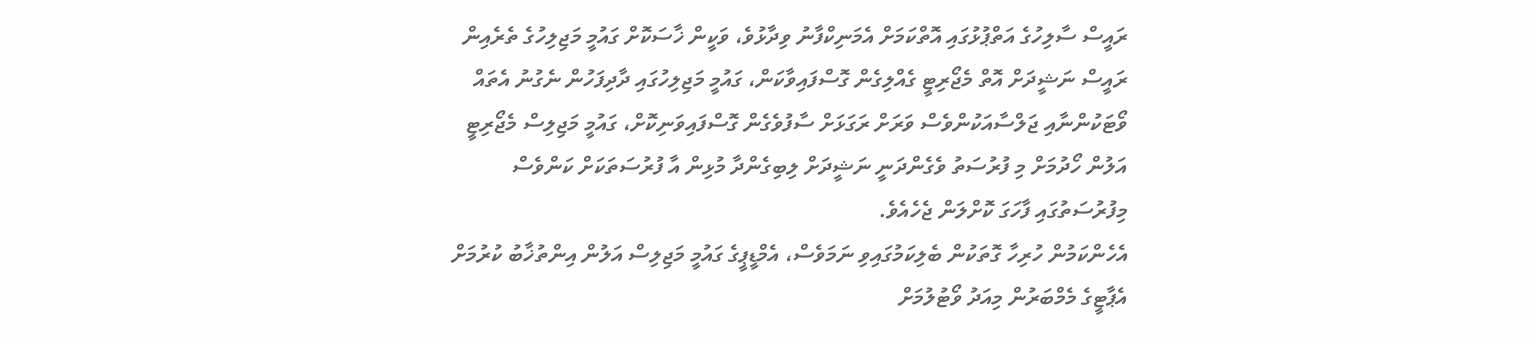ރައީސް ސާލިހުގެ އަތްޕުޅުގައި އޮތްކަމަށް އެމަނިކްފާނު ވިދާޅުވެ، ވަކީން ޚާސަކޮށް ގައުމީ މަޖިލިހުގެ ތެރެއިން ރައީސް ނަޝީދަށް އޮތް މެޖޯރިޓީ ގެއްލިގެން ގޮސްފައިވާކަން، ގައުމީ މަޖިލިހުގައި ދާދިފަހުން ނެގުނު އެތައް ވޯޓަކުންނާއި ޖަލްސާއަކުންވެސް ވަރަށް ރަގަޅަށް ސާފުވެގެން ގޮސްފައިވަނިކޮށް، ގައުމީ މަޖިލިސް މެޖޯރިޓީ އަލުން ހޯދުމަށް މި ފުރުސަތު ވެގެންދަނީ ނަޝީދަށް ލިބިގެންދާ މުޅިން އާ ފުރުސަތަކަށް ކަންވެސް މިފުރުސަތުގައި ފާހަގަ ކޮށްލަން ޖެހެއެވެ.
އެހެންކަމުން ހުރިހާ ގޮތަކުން ބެލިކަމުގައިވި ނަމަވެސް، އެމްޑީޕީގެ ގައުމީ މަޖިލިސް އަލުން އިންތުޚާބު ކުރުމަށް އެޕާޓީގެ މެމްބަރުން މިއަދު ވޯޓުލުމަށް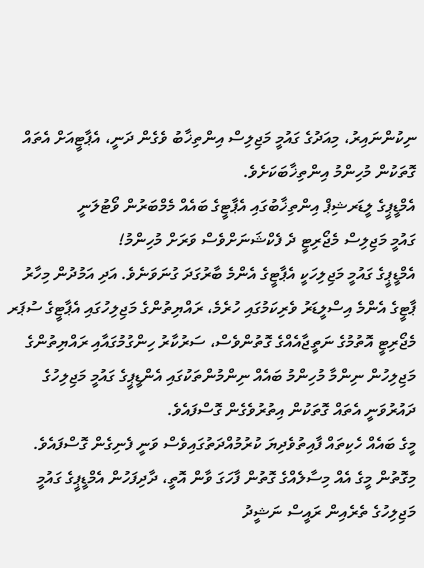ނިކުންނައިރު، މިއަދުގެ ގައުމީ މަޖިލިސް އިންތިޚާބު ވެގެން ދަނީ، އެޕާޓީއަށް އެތައް ގޮތަކުން މުހިންމު އިންތިޚާބަކަށެވެ.
އެމްޑީޕީގެ ލީޑަރޝިޕް އިންތިޚާބުގައި އެޕާޓީގެ ބައެއް މެމްބަރުން ވޯޓުލަނީ
ގައުމީ މަޖިލިސް މެޖޯރިޓީ ދެ ފެކްޝަނަށްވެސް ވަރަށް މުހިންމު!
އެމްޑީޕީގެ ގައުމީ މަޖިލިހަކީ އެޕާޓީގެ އެންމެ ބާރުގަދަ ގުނަވަނެވެ. އަދި އަމުދުން މިހާރު ޕާޓީގެ އެންމެ އިސްލީޑަރު ވެރިކަމުގައި ހުރެމެ، ރައްޔިތުންގެ މަޖިލިހުގައި އެޕާޓީގެ ސުޕަރ މެޖޯރިޓީ އޮތުމުގެ ނަތީޖާއެއްގެ ގޮތުންވެސް، ސަރުކާރު ހިންގުމުގައާއި ރައްޔިތުންގެ މަޖިލިހުން ނިންމާ މުހިންމު ބައެއް ނިންމުންތަކުގައި އެންޑީޕީގެ ގައުމީ މަޖިލިހުގެ ދައުރުވަނީ އެތައް ގޮތަކުން އިތުރުވެގެން ގޮސްފައެވެ.
މީގެ ބައެއް ހެކިތައް ފާއިތުވެދިޔަ ކުރުމުއްދަތުގައިވެސް ވަނީ ފެނިގެން ގޮސްފައެވެ. މިގޮތުން މީގެ އެއް މިސާލެއްގެ ގޮތުން ފާހަގަ ވާން އޮތީ، ދާދިފަހުން އެމްޑީޕީގެ ގައުމީ މަޖިލިހުގެ ތެރެއިން ރައީސް ނަޝީދު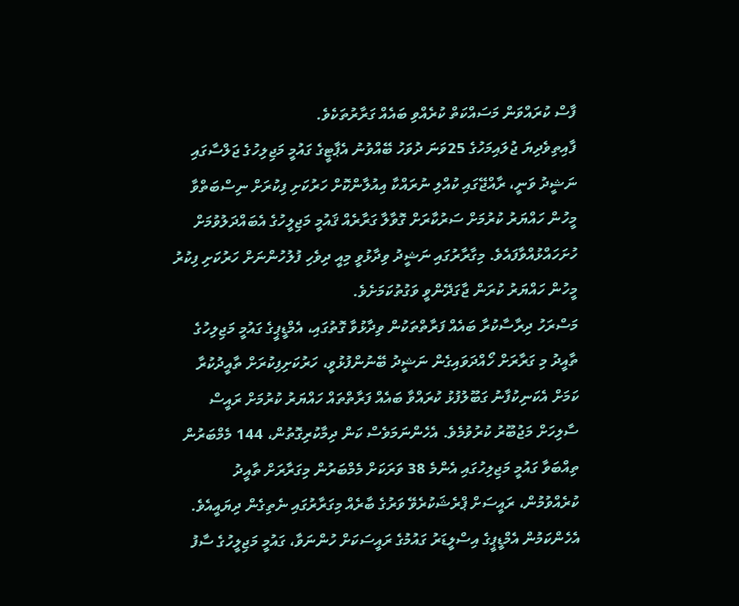ފާސް ކުރައްވަން މަސައްކަތް ކުރެއްވި ބައެއް ގަރާރުތަކެވެ.
ފާއިތިވެދިޔަ ޖުލައިމަހުގެ 25ވަނަ ދުވަހު ބޭއްވުނު އެޕާޓީގެ ގައުމީ މަޖިލިހުގެ ޖަލްސާގައި ނަޝީދު ވަނީ، ރާއްޖޭގައި ކުއްލި ނުރައްކާ އިއުލާންކޮށް ހަރުކަށި ފިކުރަށް ނިސްބަތްވާ މީހުން ހައްޔަރު ކުރުމަށް ސަރުކާރަށް ގޮވާލާ ގަރާރެއް ޤައުމީ މަޖިލީހުގެ އެބައްދަލުވުމަށް ހުށަހައްޅުއްވާފައެވެ. މިގާރާރުގައި ނަޝީދު ވިދާޅުވީ މިއީ ދިވެހި ފުލުހުންނަށް ހަރުކަށި ފިކުރު މީހުން ހައްޔަރު ކުރަން ޖާގަދޭންވީ ވަގުތުކަމަށެވެ.
މަސްރަހު ދިރާސާކުރާ ބައެއް ފަރާތްތަކުން ވިދާޅުވާ ގޮތުގައި، އެމްޑީޕީގެ ގައުމީ މަޖިލިހުގެ ތާއީދު މި ގަރާރަށް ހޯއްދަވައިގެން ނަޝީދު ބޭނުންފުޅުވީ، ހަރުކަށިފިކުރަށް ތާއީދުކުރާ ކަމަށް އެކަނިކުފާނު ގަބޫލުފުޅު ކުރައްވާ ބައެއް ފަރާތްތައް ހައްޔަރު ކުރުމަށް ރައީސް ސާލިހަށް މަޖުބޫރު ކުރުވުމެވެ. އެހެންނަމަވެސް ކަން ދިމާކުރިގޮތުން، 144 މެމްބަރުން ތިއްބަވާ ގައުމީ މަޖިލިހުގައި އެންމެ 38 ވަރަކަށް މެމްބަރުން މިގަރާރަށް ތާއީދު ކުރެއްވުމުން، ރައީސަށް ޕްރެޝަކުރެވޭ ވަރުގެ ބާރެއް މިގަރާރުގައި ނެތިގެން ދިޔައީއެވެ.
އެހެންކަމުން އެމްޑީޕީގެ އިސްލީޑަރު ގައުމުގެ ރައީސަކަށް ހުންނަވާ، ގައުމީ މަޖިލީހުގެ ސާފު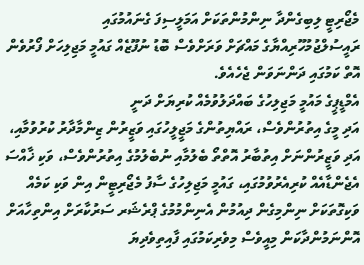މެޖޯރިޓީ ލިބިގެންދާ ނިންމުންތަކަށް އަމަލީސިފަ ގެނައުމުގައި ރައީސުލްޖުމުހޫރިއްޔާގެ މައްޗަށް ވަރަށްވެސް ބޮޑު ނުފޫޒެއް ގައުމީ މަޖިލިހަށް ފޯރުވެން އޮތް ކަމުގައި ދަންނަވަން ޖެހެއެވެ.
އެމްޑީޕީގެ މައުމީ މަޖިލިހުގެ ބައްދަލުވުމެއް ކުރިޔަށް ދަނީ
އަދި މީގެ އިތުރުންވެސް، ރައްޔިތުންގެ މަޖީލީހުގައި ވަޒީރުން ޒިންމާދާރު ކުރުވުމާއި، އަދި ވަޒީރުންނަށް އިތުބާރު އޮތްތޯ ބެލުމާއި ނުބެލުމުގެ އިތުރުންވެސް، ވަކި ޚާއްސަ އެޖެންޑާއެއް ކުރިއެރުވުމުގައި، ގައުމީ މަޖިލިހުގެ ސާފު މެޖޯރިޓީން އިން ވަކި ކަމެއް ވަކިގޮތަކަށް ނިންމިގެން ދިއުމުން އެނިންމުމުގެ ޕްރެޝަރ ސަރުކާރަށް އިންތިހާއަށް އޮންނަމުންދާކަން މިއީވެސް މިވެރިކަމުގައި ފާއިތިވެދިޔަ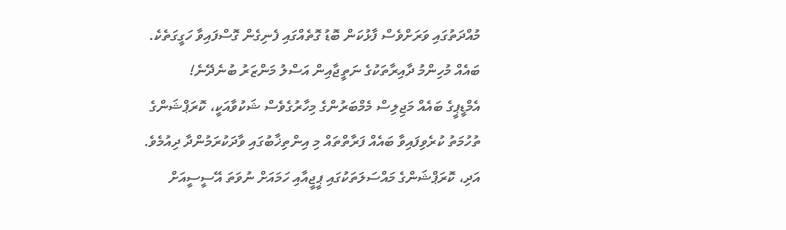މުއްދަތުގައި ވަރަށްވެސް ފާޅުކަން ބޮޑު ގޮތެއްގައި ފެނިގެން ގޮސްފައިވާ ހަގީގަތެކެ.
ބައެއް މުހިންމު ދާއިރާތަކުގެ ނަތީޖާއިން އަސްލު މަންޒަރު ބުނެދޭނެ!
އެމްޑީޕީގެ ބައެއް މަޖިލިސް މެމްބަރުންގެ މިހާރުގެވެސް ޝަކުވާއަކީ، ކޮރަޕްޝަންގެ ތުހުމަތު ކުރެވިފައިވާ ބައެއް ފަރާތްތައް މި އިންތިޚާބުގައި ވާދަކުރަމުންދާ ދިއުމެވެ. އަދި، ކޮރަޕްޝަންގެ މައްސަލަތަކުގައި ޕީޖީއާއި ހަމައަށް ނުވަތަ އޭސީސީއަށް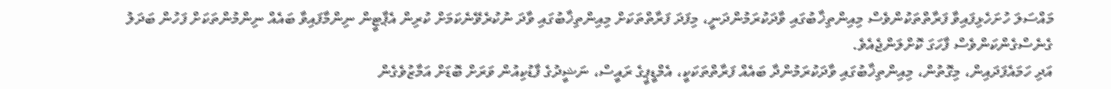މައްސަލަ ހުށަހެޅިފައިވާ ފަރާތްތަކުންވެސް މިއިންތިޚާބުގައި ވާދަކުރަމުންދަނީ، މިފަދަ ފަރާތްތަކަށް މިއިންތިޚާބުގައި ވާދަ ނުކުރެވޭނެކަމަށް ކުރިން އެޕާޓީން ނިންމާފައިވާ ބައެއް ނިންމުންތަކަށް ފަހުން ބަދަލު ގެނެސްގެންކަންވެސް ފާހަގަ ކޮށްލަންޖެއެވެ.
އަދި ހަމައެފަދައިން، މިގޮތުން، މިއިންތިޚާބުގައި ވާދަކުރަމުންދާ ބައެއް ފަރާތްތަކަކީ، އެމްޑީޕީގެ ރައީސް، ނަޝީދުގެ ފާޑުކިއުން ވަރަށް ބޮޑަށް އަމާޒުވެގެން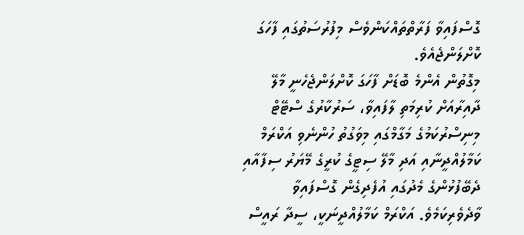ގޮސްފައިވާ ފަރާތްތައްކަންވެސް މިފުރުސަތުގައި ފާހަގަ ކޮށްލަންޖެއެވެ.
މިގޮތުން އެންމެ ބޮޑަށް ފާހަގަ ކޮށްލަންޖެހެނީ މާލޭ ދާއިރާއަށް ކުރިމަތި ލާފައިވާ، ސަރުކާރުގެ ސްޓޭޓް މިނިސްރުކަމުގެ މަގާމްގައި މިވަގުތު ހުންނެވި އަކްރަމް ކަމާލުއްދީނާއި އަދި މާލޭ ސިޓީގެ ކުރީގެ މޭޔަރު ސިފާއާއި ދެބޭފުޅުންގެ މެދުގައި އުފެދިގެން ގޮސްފައިވާ ވާދެވެރިކަމެވެ. އަކްރަމް ކަމާލުއްދީނަކީ، ސީދާ ރައީސް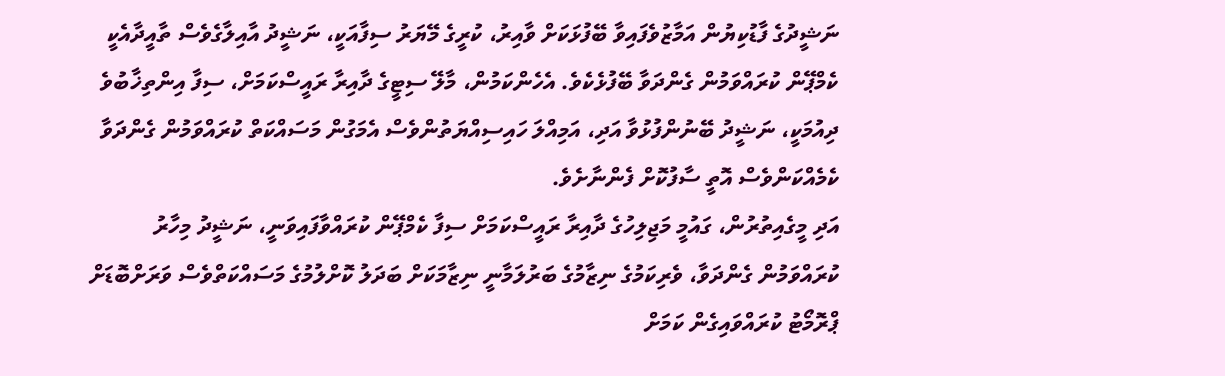ނަޝީދުގެ ފާޑުކިޔުން އަމާޒުވެފައިވާ ބޭފުޅަކަށް ވާއިރު، ކުރީގެ މޭޔަރު ސިފާއަކީ، ނަޝީދު އާއިލާގެވެސް ތާއީދާއެކީ ކެމްޕޭން ކުރައްވަމުން ގެންދަވާ ބޭފުޅެކެވެ. އެހެންކަމުން، މާލޭ ސިޓީގެ ދާއިރާ ރައީސްކަމަށް، ސިފާ އިންތިޚާބުވެ ދިއުމަކީ، ނަޝީދު ބޭނުންފުޅުވާ އަދި، އަމިއްލަ ހައިސިއްޔަތުންވެސް އެމަގުން މަސައްކަތް ކުރައްވަމުން ގެންދަވާ ކެމެއްކަންވެސް އޮތީ ސާފުކޮށް ފެންނާށެވެ.
އަދި މީގެއިތުރުން، ގައުމީ މަޖިލިހުގެ ދާއިރާ ރައީސްކަމަށް ސިފާ ކެމްޕޭން ކުރައްވާފައިވަނީ، ނަޝީދު މިހާރު ކުރައްވަމުން ގެންދަވާ، ވެރިކަމުގެ ނިޒާމުގެ ބަރުލަމާނީ ނިޒާމަކަށް ބަދަލު ކޮށްލުމުގެ މަސައްކަތްވެސް ވަރަށްބޮޑަށް ޕްރޮމޯޓު ކުރައްވައިގެން ކަމަށް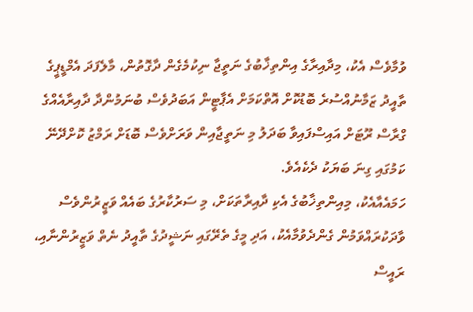ވުމާވެސް އެކު، މިދާއިރާގެ އިންތިޚާބުގެ ނަތީޖާ ނިކުމެގެން ދާގޮތުން، މާލެފަދަ އެމްޑީޕީގެ ތާއީދު ޒަމާނުއްސުރެ ބޮޑުކޮށް އޮތްކަމަށް އެޕާޓީން އަބަދުވެސް ބުނަމުންދާ ދާއިރާއެއްގެ ގްރާސް ރޫޓަށް އައިސްފައިވާ ބަދަލު މި ނަތީޖާއިން ވަރަށްވެސް ބޮޑަށް ރަމްޒު ކޮށްދޭނޭ ކަމުގައި ގިނަ ބަޔަކު ދެކެއެވެ.
ހަމައެއާއެކު، މިއިންތިޚާބުގެ އެކި ދާއިރާތަކަށް، މި ސަރުކާރުގެ ބައެއް ވަޒީރުންވެސް ވާދަކުރައްވަމުން ގެންދެވުމާއެކު، އަދި މީގެ ތެރޭގައި ނަޝީދުގެ ތާއީދު ނެތް ވަޒީރުންނާއި، ރައީސް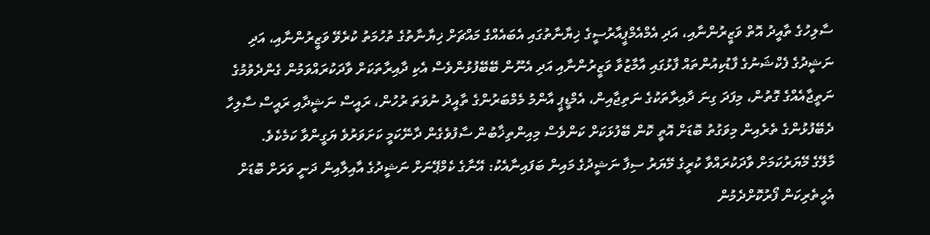ސާލިހުގެ ތާއީދު އޮތް ވަޒީރުންނާއި، އަދި އެމްއެމްޕީއާރުސީގެ ޚިޔާނާތުގައި އެބައެއްގެ މައްޗަށް ޚިޔާނާތުގެ ތުހުމަތު ކުރެވޭ ވަޒީރުންނާއި، އަދި ނަޝީދުގެ ފެކްޝަނުގެ ފާޑުކިއުންތައް ފާޅުގައި އާމާޒުވާ ވަޒީރުންނާއި އަދި އެނޫން ބޭބޭފުޅުންވެސް އެކި ދާއިރާތަކަށް ވާދަކުރައްވަމުން ގެންދެވުމުގެ ނަތީޖާއެއްގެ ގޮތުން، މިފަދަ ގިނަ ދާއިރާތަކުގެ ނަތިޖާއިން، އެމްޑީޕީ އާންމު މެމްބަރުންގެ ތާއީދު ނުވަތަ ރުހުން، ރައީސް ނަޝީދާއި ރައީސް ސާލިހާ ދެބޭފުޅުންގެ ތެރެއިން މިވަގުތު ބޮޑަށް އޮތީ ކޮން ބޭފުޅަކަށް ކަންވެސް މިއިންތިޚާބުން ސާފުވެގެން ދާނޭކަމީ ކަށަވަރުވެ ޔަގީންވާ ކަމެކެވެ.
މާލޭގެ މޭޔަރުކަމަށް ވާދަކުރައްވާ ކުރީގެ މޭޔަރު ސިފާ ނަޝީދުގެ މައިން ބަފައިނާއެކު: އޭނާގެ ކެމްޕޭނަށް ނަޝީދުގެ އާއިލާއިން ދަނީ ވަރަށް ބޮޑަށް އެހީތެރިކަން ފޯރުކޮށްދެމުން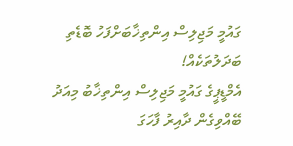ގައުމީ މަޖިލިސް އިންތިޚާބަށްފަހު ބޮޑެތި ބަދަލުތަކެއް!
އެމްޑީޕީގެ ގައުމީ މަޖިލިސް އިންތިޚާބު މިއަދު ބޭއްވިގެން ދާއިރު ފާހަގަ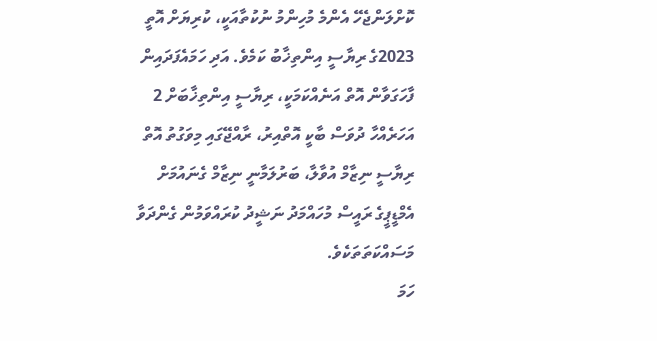ކޮށްލަންޖެހޭ އެންމެ މުހިންމު ނުކުތާއަކީ، ކުރިޔަށް އޮތީ 2023ގެ ރިޔާސީ އިންތިޚާބު ކަމެވެ. އަދި ހަމައެފަދައިން ފާހަގަވާން އޮތް އަނެއްކަމަކީ، ރިޔާސީ އިންތިޚާބަށް 2 އަހަރެއްހާ ދުވަސް ބާކީ އޮތްއިރު، ރާއްޖޭގައި މިވަގުތު އޮތް ރިޔާސީ ނިޒާމް އުވާލާ، ބަރުލަމާނީ ނިޒާމް ގެނައުމަށް އެމްޑީޕީގެ ރައީސް މުހައްމަދު ނަޝީދު ކުރައްވަމުން ގެންދަވާ މަސައްކަތަތަކެވެ.
ހަމަ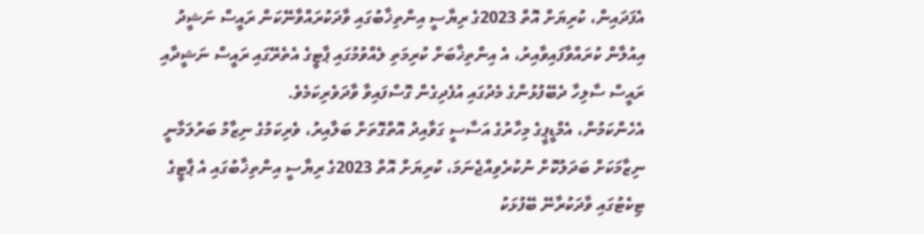އެފަދައިން، ކުރިޔަށް އޮތް 2023ގެ ރިޔާސީ އިންތިޚާބުގައި ވާދަކުރައްވާނޭކަން ރައީސް ނަޝީދު އިއުލާން ކުރައްވާފައިވާއިރު، އެ އިންތިޚާބަށް ކުރިމަތި ލެއްވުމުގައި ޕާޓީގެ އެތެރޭގައި ރައީސް ނަޝީދާއި ރައީސް ސާލިހާ ދެބޭފުޅުންގެ މެދުގައި އުފެދިގެން ގޮސްފައިވާ ވާދަވެރިކަމެވެ.
އެހެންކަމުން، އެމްޑީޕީގެ މިހާރުގެ އަސާސީ ގަވާއިދު އޮތްގޮތަށް ބަލާއިރު، ވެރިކަމުގެ ނިޒާމު ބަރުލަމާނީ ނިޒާމަކަށް ބަދަލުކޮށް ނުކުރެވިއްޖެނަމަ، ކުރިޔަށް އޮތް 2023ގެ ރިޔާސީ އިންތިޚާބުގައި އެ ޕާޓީގެ ޓިކެޓުގައި ވާދަކުރާނޭ ބޭފުޅަކު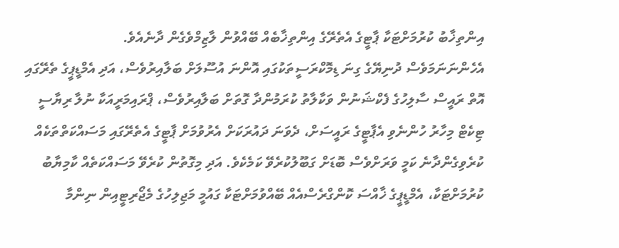އިންތިޚާބު ކުރުމަށްޓަކާ ޕާޓީގެ އެތެރޭގެ އިންތިޚާބެއް ބޭއްވުން ލާޒިމްވެގެން ދާނެއެވެ.
އެހެންނަނަމަވެސް ދުނިޔޭގެ ގިނަ ޑިމޮކްރަސީތަކުގައި އޮންނަ އުސޫލަށް ބަލާއިރުވެސް، އަދި އެމްޑީޕީގެ ތެރޭގައި އޮތް ރައީސް ސާލިހުގެ ފެކްޝަނުން ވަކާލާތު ކުރަމުންދާ ގޮތަށް ބަލާއިރުވެސް، ޕްރައިމަރީއަކާ ނުލާ ރިޔާސީ ޓިކެޓް މިހާރު ހުންނެވި އެޕާޓީގެ ރައީސަށް، ދެވަނަ ދައުރަކަށް އެރުވުމަށް ޕާޓީގެ އެތެރޭގައި މަސައްކަތްތަކެއް ކުރެވިގެންދާނެ ކަމީ ވަރަށްވެސް ބޮޑަށް ގަބޫލުކުރެވޭ ކަމެކެވެ. އަދި މިގޮތުން ކުރެވޭ މަސައްކަތެއް ކާމިޔާބު ކުރުމަށްޓަކާ، އެމްޑީޕީގެ ޚާއްސަ ކޮންގްރެސްއެއް ބޭއްވުމަށްޓަކާ ގައުމީ މަޖިލިހުގެ މެޖޯރިޓީއިން ނިންމާ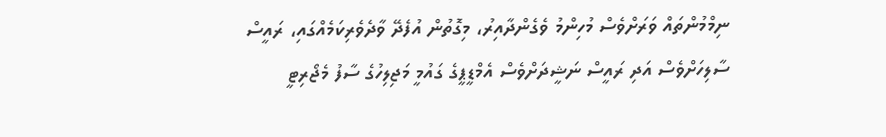ނިމްމުންތައް ވަރަށްވެސް މުހިންމު ވެގެންދާއިރު، މިގޮތުން އުފެދޭ ވާދެވެރިކަމެއްގައި، ރައީސް ސާލިހަށްވެސް އަދި ރައީސް ނަޝީދަށްވެސް އެމްޑީޕީގެ ގައުމީ މަޖިލިހުގެ ސާފު މެޖޯރިޓީ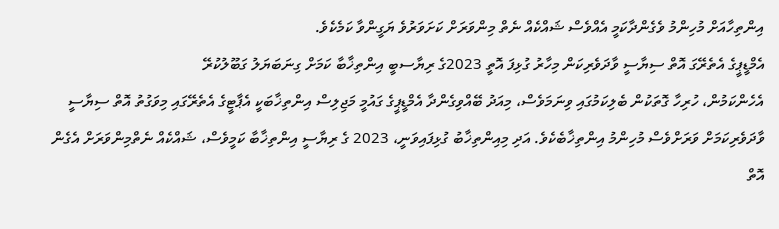އިންތިހާއަށް މުހިންމު ވެގެންދާކަމީ އެއްވެސް ޝައްކެއް ނެތް މިންވަރަށް ކަށަވަރުވެ ޔަގީންވާ ކަމެކެވެ.
އެމްޑީޕީގެ އެތެރޭގަ އޮތް ސިޔާސީ ވާދަވެރިކަން މިހާރު ގުޅިފަ އޮތީ 2023ގެ ރިޔާސބީ އިންތިޚާބާ ކަމަށް ގިނަބަޔަލު ގަބޫލުކުރޭ
އެހެންކަމުން، ހުރިހާ ގޮތަކުން ބެލިކަމުގައި ވިނަމަވެސް، މިއަދު ބޭއްވިގެންދާ އެމްޑީޕީގެ ގައުމީ މަޖިލިސް އިންތިޚާބަކީ އެޕާޓީގެ އެތެރޭގައި މިވަގުތު އޮތް ސިޔާސީ ވާދަވެރިކަމަށް ވަރަށްވެސް މުހިންމު އިންތިޚާބެކެވެ. އަދި މިއިންތިޚާބު ގުޅިފައިވަނީ، 2023 ގެ ރިޔާސީ އިންތިޚާބާ ކަމީވެސް، ޝައްކެއް ނެތްމިންވަރަށް އެގެން އޮތް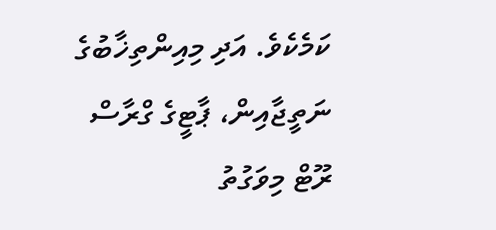ކަމެކެވެ. އަދި މިއިންތިޚާބުގެ ނަތީޖާއިން، ޕާޓީގެ ގްރާސް ރޫޓް މިވަގުތު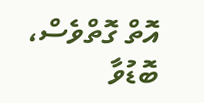އޮތް ގޮތްވެސް، ބޮޑުވާ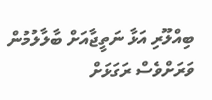ބިއްލޫރި އަޅާ ނަތީޖާއަށް ބާލާލުމުން ވަރަށްވެސް ރަގަޅަށް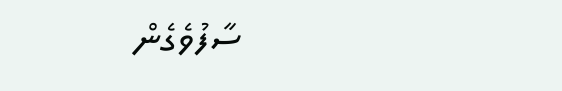ސާފުވެގެން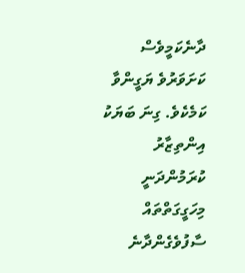ދާނެކަމީވެސް ކަށަވަރުވެ ޔަގީންވާ ކަމެކެވެ. ގިނަ ބަޔަކު އިންތިޒާރު ކުރަމުންދަނީ މިހަގީގަތްތައް ސާފުވެގެންދާނެ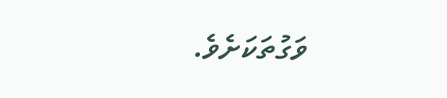ވަގުތަކަށެވެ.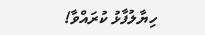ހިޔާލުފާޅު ކުރައްވާ!